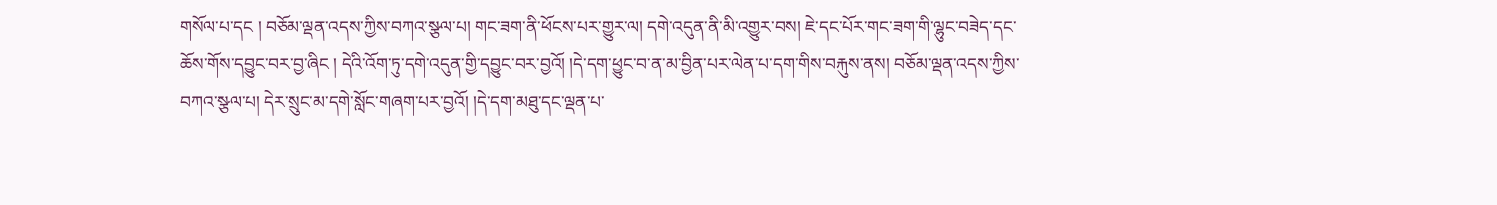གསོལ་པ་དང ། བཅོམ་ལྡན་འདས་ཀྱིས་བཀའ་སྩལ་པ། གང་ཟག་ནི་ཕོངས་པར་གྱུར་ལ། དགེ་འདུན་ནི་མི་འགྱུར་བས། ཇེ་དང་པོར་གང་ཟག་གི་ལྷུང་བཟེད་དང་ཆོས་གོས་དབྱུང་བར་བྱ་ཞིང ། དེའི་འོག་ཏུ་དགེ་འདུན་གྱི་དབྱུང་བར་བྱའོ། །དེ་དག་ཕྱུང་བ་ན་མ་བྱིན་པར་ལེན་པ་དག་གིས་བརྐུས་ནས། བཅོམ་ལྡན་འདས་ཀྱིས་བཀའ་སྩལ་པ། དེར་སྲུང་མ་དགེ་སློང་གཞག་པར་བྱའོ། །དེ་དག་མཐུ་དང་ལྡན་པ་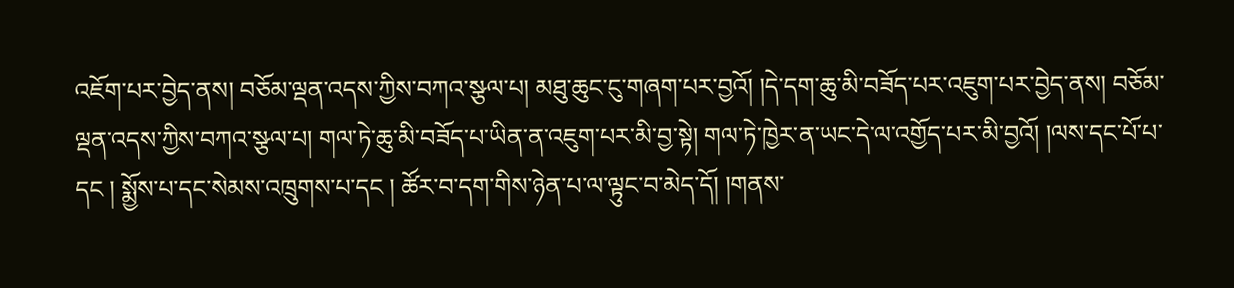འཇོག་པར་བྱེད་ནས། བཅོམ་ལྡན་འདས་ཀྱིས་བཀའ་སྩལ་པ། མཐུ་ཆུང་ངུ་གཞག་པར་བྱའོ། །དེ་དག་ཆུ་མི་བཟོད་པར་འཇུག་པར་བྱེད་ནས། བཅོམ་ལྡན་འདས་ཀྱིས་བཀའ་སྩལ་པ། གལ་ཏེ་ཆུ་མི་བཟོད་པ་ཡིན་ན་འཇུག་པར་མི་བྱ་སྟེ། གལ་ཏེ་ཁྱེར་ན་ཡང་དེ་ལ་འགྱོད་པར་མི་བྱའོ། །ལས་དང་པོ་པ་དང ། སྨྱོས་པ་དང་སེམས་འཁྲུགས་པ་དང ། ཚོར་བ་དག་གིས་ཉེན་པ་ལ་ལྟུང་བ་མེད་དོ། །གནས་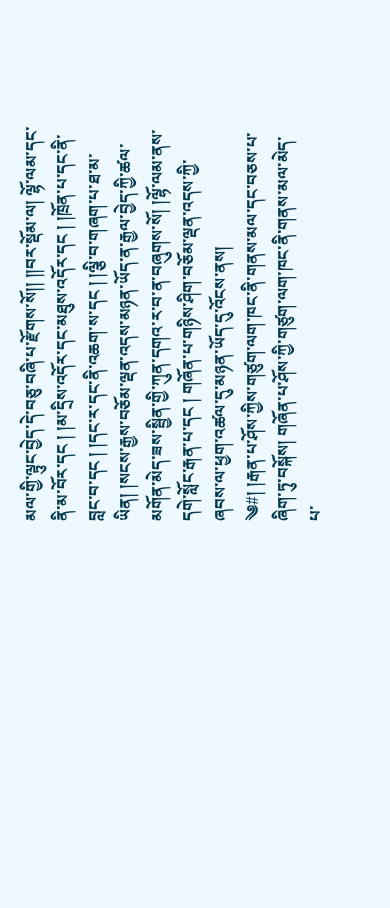མལ་གྱི་ལྟུང་བྱེད་དེ་བཅུ་བཞི་པ་རྫོགས་སོ།། །།བར་སྡོམ་ལ། ལྷོ་ལམ་དང་ནི་མ་བོར་དང ། །མ་དྲིས་འདོར་དང་མཐུས་འདོར་དང ། །ཁྲོན་པ་དང་ནི་བླང་བ་དང ། །དང་ར་དང་ནི་འཆག་ས་དང ། །ལྕི་བ་གཞག་པ་ཐ་མ་ཡིན། །སངས་རྒྱས་བཅོམ་ལྡན་འདས་མཉན་ཡོད་ན་རྒྱལ་བྱེད་ཀྱི་ཚལ་མགོན་མེད་ཟས་སྦྱིན་གྱི་ཀུན་དགའ་ར་བ་ན་བཞུགས་སོ། །ལྷོ་ལམ་ནས་དགེ་སློང་རྒན་པ་དང ། གཞོན་པ་གཉིས་ཤིག་བཅོམ་ལྡན་འདས་ཀྱི་ཞབས་ལ་ཕྱག་འཚལ་དུ་མཉན་ཡོད་དུ་འོངས་ནས།
༄#། །རྒན་པ་ཤོས་ཀྱིས་གཙུག་ལག་ཁང་ནི་གནས་མལ་དང་བཅས་པ་ཞིག་ཏུ་བསྐོས། གཞོན་པ་ཤོས་ཀྱི་གཙུག་ལག་ཁང་ནི་གནས་མལ་མེད་པ་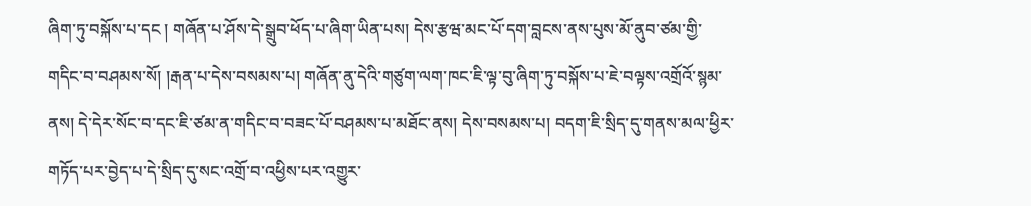ཞིག་ཏུ་བསྐོས་པ་དང ། གཞོན་པ་ཤོས་དེ་སྒྲུབ་ཕོད་པ་ཞིག་ཡིན་པས། དེས་རྩཝ་མང་པོ་དག་བླངས་ནས་པུས་མོ་ནུབ་ཙམ་གྱི་གདིང་བ་བཤམས་སོ། །རྒན་པ་དེས་བསམས་པ། གཞོན་ནུ་དེའི་གཙུག་ལག་ཁང་ཇི་ལྟ་བུ་ཞིག་ཏུ་བསྐོས་པ་ཇེ་བལྟས་འགྲོའོ་སྙམ་ནས། དེ་དེར་སོང་བ་དང་ཇི་ཙམ་ན་གདིང་བ་བཟང་པོ་བཤམས་པ་མཐོང་ནས། དེས་བསམས་པ། བདག་ཇི་སྲིད་དུ་གནས་མལ་ཕྱིར་གཏོད་པར་བྱེད་པ་དེ་སྲིད་དུ་སང་འགྲོ་བ་འཕྱིས་པར་འགྱུར་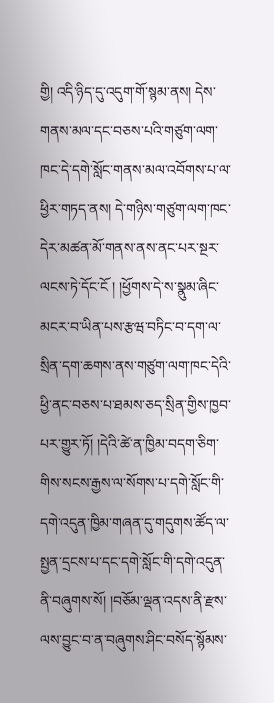གྱི། འདི་ཉིད་དུ་འདུག་གོ་སྙམ་ནས། དེས་གནས་མལ་དང་བཅས་པའི་གཙུག་ལག་ཁང་དེ་དགེ་སློང་གནས་མལ་འབོགས་པ་ལ་ཕྱིར་གཏད་ནས། དེ་གཉིས་གཙུག་ལག་ཁང་དེར་མཚན་མོ་གནས་ནས་ནང་པར་སྔར་ལངས་ཏེ་དོང་ངོ ། །ཕྱོགས་དེ་ས་སྣུམ་ཞིང་མངར་བ་ཡིན་པས་རྩཝ་བཏིང་བ་དག་ལ་སྲིན་དག་ཆགས་ནས་གཙུག་ལག་ཁང་དེའི་ཕྱི་ནང་བཅས་པ་ཐམས་ཅད་སྲིན་གྱིས་ཁྱབ་པར་གྱུར་ཏོ། །དེའི་ཚེ་ན་ཁྱིམ་བདག་ཅིག་གིས་སངས་རྒྱས་ལ་སོགས་པ་དགེ་སློང་གི་དགེ་འདུན་ཁྱིམ་གཞན་དུ་གདུགས་ཚོད་ལ་སྤྱན་དྲངས་པ་དང་དགེ་སློང་གི་དགེ་འདུན་ནི་བཞུགས་སོ། །བཅོམ་ལྡན་འདས་ནི་རྫས་ལས་བྱུང་བ་ན་བཞུགས་ཤིང་བསོད་སྙོམས་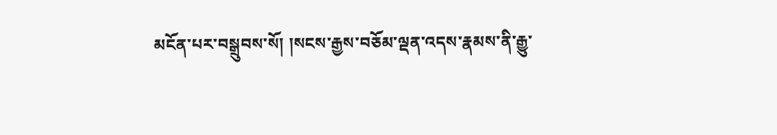མངོན་པར་བསྒྲུབས་སོ། །སངས་རྒྱས་བཅོམ་ལྡན་འདས་རྣམས་ནི་རྒྱུ་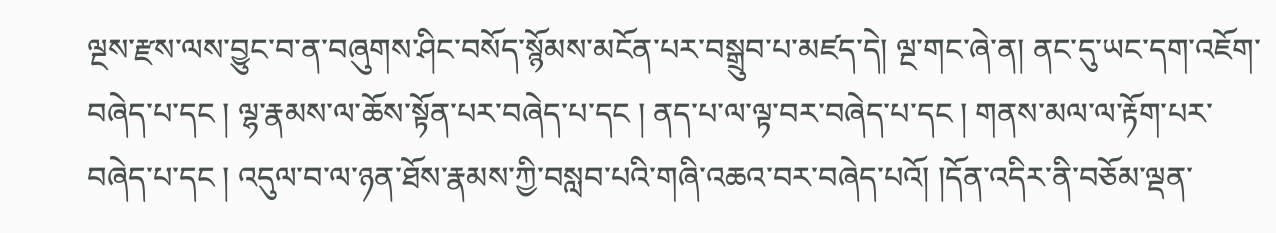ལྔས་རྫས་ལས་བྱུང་བ་ན་བཞུགས་ཤིང་བསོད་སྙོམས་མངོན་པར་བསྒྲུབ་པ་མཛད་དེ། ལྔ་གང་ཞེ་ན། ནང་དུ་ཡང་དག་འཇོག་བཞེད་པ་དང ། ལྷ་རྣམས་ལ་ཆོས་སྟོན་པར་བཞེད་པ་དང ། ནད་པ་ལ་ལྟ་བར་བཞེད་པ་དང ། གནས་མལ་ལ་རྟོག་པར་བཞེད་པ་དང ། འདུལ་བ་ལ་ཉན་ཐོས་རྣམས་ཀྱི་བསླབ་པའི་གཞི་འཆའ་བར་བཞེད་པའོ། །དོན་འདིར་ནི་བཅོམ་ལྡན་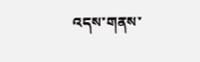འདས་གནས་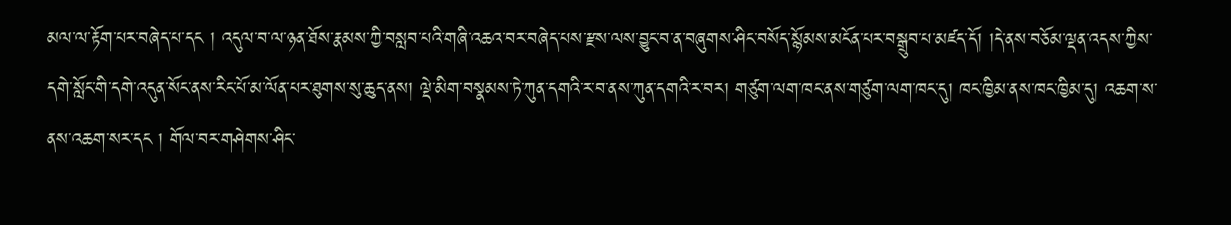མལ་ལ་རྟོག་པར་བཞེད་པ་དང ། འདུལ་བ་ལ་ཉན་ཐོས་རྣམས་ཀྱི་བསླབ་པའི་གཞི་འཆའ་བར་བཞེད་པས་རྫས་ལས་བྱུང་བ་ན་བཞུགས་ཤིང་བསོད་སྙོམས་མངོན་པར་བསྒྲུབ་པ་མཛད་དོ། །དེ་ནས་བཅོམ་ལྡན་འདས་ཀྱིས་དགེ་སློང་གི་དགེ་འདུན་སོང་ནས་རིང་པོ་མ་ལོན་པར་ཐུགས་སུ་ཆུད་ནས། ལྡེ་མིག་བསྣམས་ཏེ་ཀུན་དགའི་ར་བ་ནས་ཀུན་དགའི་ར་བར། གཙུག་ལག་ཁང་ནས་གཙུག་ལག་ཁང་དུ། ཁང་ཁྱིམ་ནས་ཁང་ཁྱིམ་དུ། འཆག་ས་ནས་འཆག་སར་དང ། གོལ་བར་གཤེགས་ཤིང་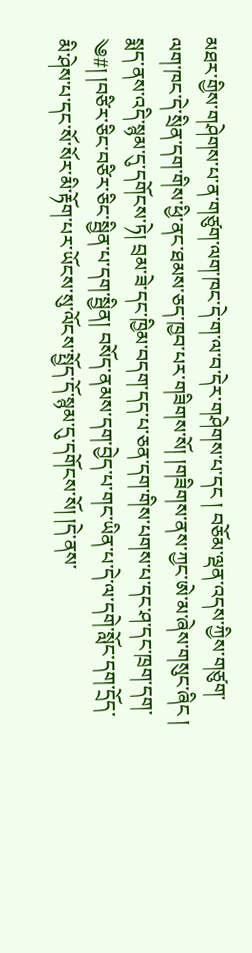མཐར་གྱིས་གཤེགས་པ་ན་གཙུག་ལག་ཁང་དེ་ག་ལ་བ་དེར་གཤེགས་པ་དང ། བཅོམ་ལྡན་འདས་ཀྱིས་གཙུག་ལག་ཁང་དེ་སྲིན་དག་གིས་ཕྱི་ནང་ཐམས་ཅད་ཁྱབ་པར་གཟིགས་སོ། །གཟིགས་ནས་ཀྱང་ཨེ་མ་ཞེས་གསུང་ཞིང ། སྨད་ནས་འདི་སྙམ་དུ་དགོངས་ཏེ། བྲམ་ཟེ་དང་ཁྱིམ་བདག་དད་པ་ཅན་དག་གིས་པགས་པ་དང་ཤ་དང་ཁྲག་དག་
༄#། །བཙིར་ཅིང་བཙིར་ཅིང་སྦྱིན་པ་དག་སྦྱིན། བསོད་ནམས་དག་བྱེད་པ་གང་ཡིན་པ་དེ་ལ་དགེ་སློང་དག་དྲོད་མི་ཤེས་པ་དང་སོ་སོར་མི་རྟོག་པར་ཡོངས་སུ་ལོངས་སྤྱོད་དོ་སྙམ་དུ་དགོངས་སོ། །དེ་ནས་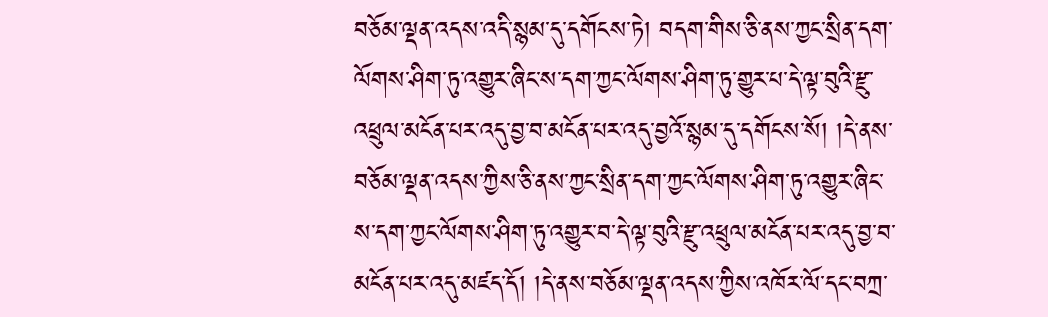བཅོམ་ལྡན་འདས་འདི་སྙམ་དུ་དགོངས་ཏེ། བདག་གིས་ཅི་ནས་ཀྱང་སྲིན་དག་ལོགས་ཤིག་ཏུ་འགྱུར་ཞིང་ས་དག་ཀྱང་ལོགས་ཤིག་ཏུ་གྱུར་པ་དེ་ལྟ་བུའི་རྫུ་འཕྲུལ་མངོན་པར་འདུ་བྱ་བ་མངོན་པར་འདུ་བྱའོ་སྙམ་དུ་དགོངས་སོ། །དེ་ནས་བཅོམ་ལྡན་འདས་ཀྱིས་ཅི་ནས་ཀྱང་སྲིན་དག་ཀྱང་ལོགས་ཤིག་ཏུ་འགྱུར་ཞིང་ས་དག་ཀྱང་ལོགས་ཤིག་ཏུ་འགྱུར་བ་དེ་ལྟ་བུའི་རྫུ་འཕྲུལ་མངོན་པར་འདུ་བྱ་བ་མངོན་པར་འདུ་མཛད་དོ། །དེ་ནས་བཅོམ་ལྡན་འདས་ཀྱིས་འཁོར་ལོ་དང་བཀྲ་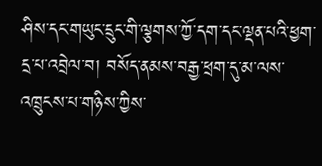ཤིས་དང་གཡུང་དྲུང་གི་ལྕགས་ཀྱོ་དག་དང་ལྡན་པའི་ཕྱག་དྲ་པ་འབྲེལ་བ། བསོད་ནམས་བརྒྱ་ཕྲག་དུ་མ་ལས་འཁྲུངས་པ་གཉིས་ཀྱིས་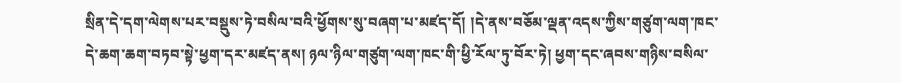སྲིན་དེ་དག་ལེགས་པར་བསྡུས་ཏེ་བསིལ་བའི་ཕྱོགས་སུ་བཞག་པ་མཛད་དོ། །དེ་ནས་བཅོམ་ལྡན་འདས་ཀྱིས་གཙུག་ལག་ཁང་དེ་ཆག་ཆག་བཏབ་སྟེ་ཕྱག་དར་མཛད་ནས། ཉལ་ཉིལ་གཙུག་ལག་ཁང་གི་ཕྱི་རོལ་ཏུ་བོར་ཏེ། ཕྱག་དང་ཞབས་གཉིས་བསིལ་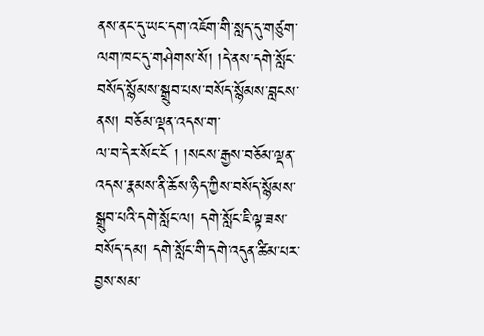ནས་ནང་དུ་ཡང་དག་འཇོག་གི་སླད་དུ་གཙུག་ལག་ཁང་དུ་གཤེགས་སོ། །དེ་ནས་དགེ་སློང་བསོད་སྙོམས་སྒྲུབ་པས་བསོད་སྙོམས་བླངས་ནས། བཅོམ་ལྡན་འདས་ག་
ལ་བ་དེར་སོང་ངོ ། །སངས་རྒྱས་བཅོམ་ལྡན་འདས་རྣམས་ནི་ཆོས་ཉིད་ཀྱིས་བསོད་སྙོམས་སྒྲུབ་པའི་དགེ་སློང་ལ། དགེ་སློང་ཇི་ལྟ་ཟས་བསོད་དམ། དགེ་སློང་གི་དགེ་འདུན་ཚིམ་པར་བྱས་སམ་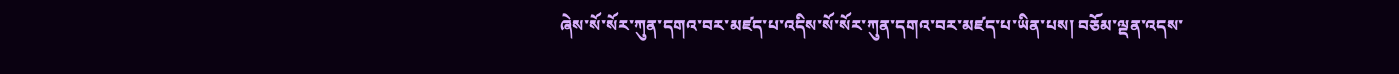ཞེས་སོ་སོར་ཀུན་དགའ་བར་མཛད་པ་འདིས་སོ་སོར་ཀུན་དགའ་བར་མཛད་པ་ཡིན་པས། བཅོམ་ལྡན་འདས་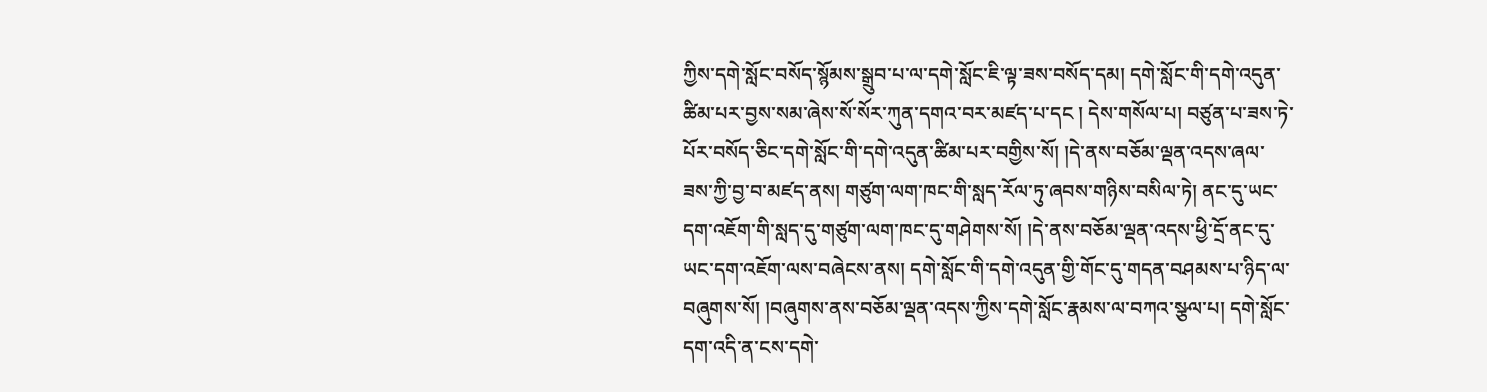ཀྱིས་དགེ་སློང་བསོད་སྙོམས་སྒྲུབ་པ་ལ་དགེ་སློང་ཇི་ལྟ་ཟས་བསོད་དམ། དགེ་སློང་གི་དགེ་འདུན་ཚིམ་པར་བྱས་སམ་ཞེས་སོ་སོར་ཀུན་དགའ་བར་མཛད་པ་དང ། དེས་གསོལ་པ། བཙུན་པ་ཟས་ཏེ་པོར་བསོད་ཅིང་དགེ་སློང་གི་དགེ་འདུན་ཚིམ་པར་བགྱིས་སོ། །དེ་ནས་བཅོམ་ལྡན་འདས་ཞལ་ཟས་ཀྱི་བྱ་བ་མཛད་ནས། གཙུག་ལག་ཁང་གི་སླད་རོལ་ཏུ་ཞབས་གཉིས་བསིལ་ཏེ། ནང་དུ་ཡང་དག་འཇོག་གི་སླད་དུ་གཙུག་ལག་ཁང་དུ་གཤེགས་སོ། །དེ་ནས་བཅོམ་ལྡན་འདས་ཕྱི་དྲོ་ནང་དུ་ཡང་དག་འཇོག་ལས་བཞེངས་ནས། དགེ་སློང་གི་དགེ་འདུན་གྱི་གོང་དུ་གདན་བཤམས་པ་ཉིད་ལ་བཞུགས་སོ། །བཞུགས་ནས་བཅོམ་ལྡན་འདས་ཀྱིས་དགེ་སློང་རྣམས་ལ་བཀའ་སྩལ་པ། དགེ་སློང་དག་འདི་ན་ངས་དགེ་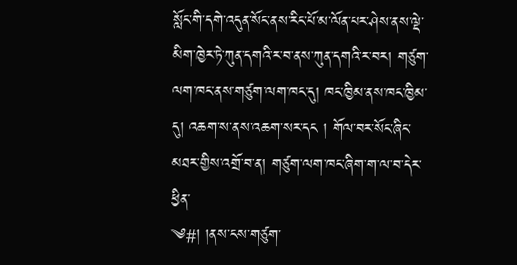སློང་གི་དགེ་འདུན་སོང་ནས་རིང་པོ་མ་ལོན་པར་ཤེས་ནས་ལྡེ་མིག་ཁྱེར་ཏེ་ཀུན་དགའི་ར་བ་ནས་ཀུན་དགའི་ར་བར། གཙུག་ལག་ཁང་ནས་གཙུག་ལག་ཁང་དུ། ཁང་ཁྱིམ་ནས་ཁང་ཁྱིམ་དུ། འཆག་ས་ནས་འཆག་སར་དང ། གོལ་བར་སོང་ཞིང་མཐར་གྱིས་འགྲོ་བ་ན། གཙུག་ལག་ཁང་ཞིག་ག་ལ་བ་དེར་ཕྱིན་
༄#། །ནས་ངས་གཙུག་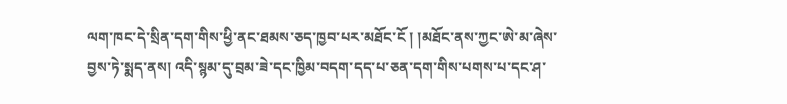ལག་ཁང་དེ་སྲིན་དག་གིས་ཕྱི་ནང་ཐམས་ཅད་ཁྱབ་པར་མཐོང་ངོ ། །མཐོང་ནས་ཀྱང་ཨེ་མ་ཞེས་བྱས་ཏེ་སྨད་ནས། འདི་སྙམ་དུ་བྲམ་ཟེ་དང་ཁྱིམ་བདག་དད་པ་ཅན་དག་གིས་པགས་པ་དང་ཤ་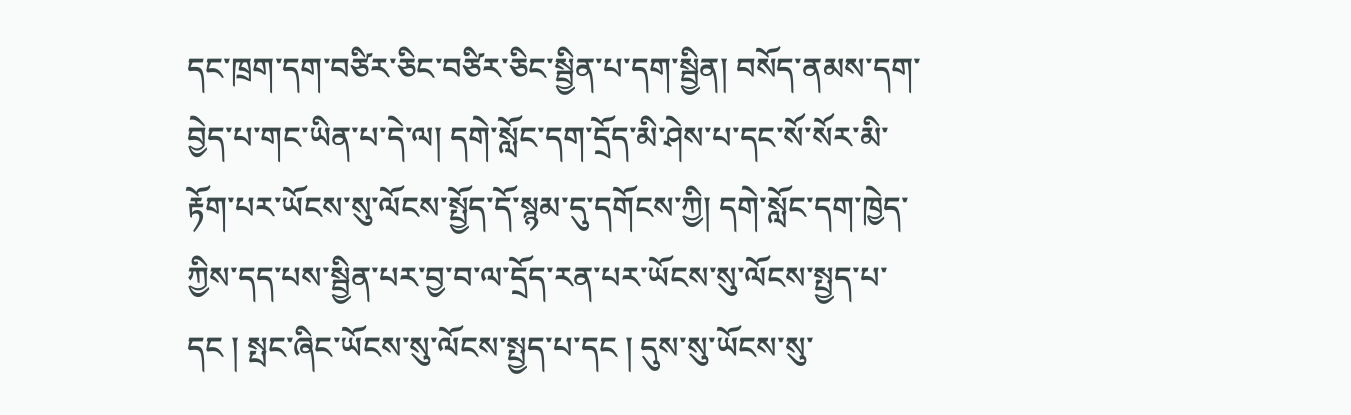དང་ཁྲག་དག་བཙིར་ཅིང་བཙིར་ཅིང་སྦྱིན་པ་དག་སྦྱིན། བསོད་ནམས་དག་བྱེད་པ་གང་ཡིན་པ་དེ་ལ། དགེ་སློང་དག་དྲོད་མི་ཤེས་པ་དང་སོ་སོར་མི་རྟོག་པར་ཡོངས་སུ་ལོངས་སྤྱོད་དོ་སྙམ་དུ་དགོངས་ཀྱི། དགེ་སློང་དག་ཁྱེད་ཀྱིས་དད་པས་སྦྱིན་པར་བྱ་བ་ལ་དྲོད་རན་པར་ཡོངས་སུ་ལོངས་སྤྱད་པ་དང ། སྤང་ཞིང་ཡོངས་སུ་ལོངས་སྤྱད་པ་དང ། དུས་སུ་ཡོངས་སུ་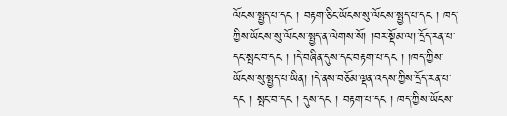ལོངས་སྤྱད་པ་དང ། བརྟག་ཅིང་ཡོངས་སུ་ལོངས་སྤྱད་པ་དང ། ཁད་ཀྱིས་ཡོངས་སུ་ལོངས་སྤྱད་ན་ལེགས་སོ། །བར་སྡོམ་ལ།་དྲོད་རན་པ་དང་སྤང་བ་དང ། །དེ་བཞིན་དུས་དང་བརྟག་པ་དང ། །ཁད་ཀྱིས་ཡོངས་སུ་སྤྱད་པ་ཡིན། །དེ་ནས་བཅོམ་ལྡན་འདས་ཀྱིས་དྲོད་རན་པ་དང ། སྤང་བ་དང ། དུས་དང ། བརྟག་པ་དང ། ཁད་ཀྱིས་ཡོངས་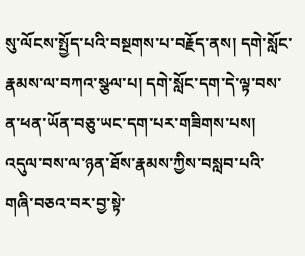སུ་ལོངས་སྤྱོད་པའི་བསྔགས་པ་བརྗོད་ནས། དགེ་སློང་རྣམས་ལ་བཀའ་སྩལ་པ། དགེ་སློང་དག་དེ་ལྟ་བས་ན་ཕན་ཡོན་བཅུ་ཡང་དག་པར་གཟིགས་པས། འདུལ་བས་ལ་ཉན་ཐོས་རྣམས་ཀྱིས་བསླབ་པའི་གཞི་བཅའ་བར་བྱ་སྟེ་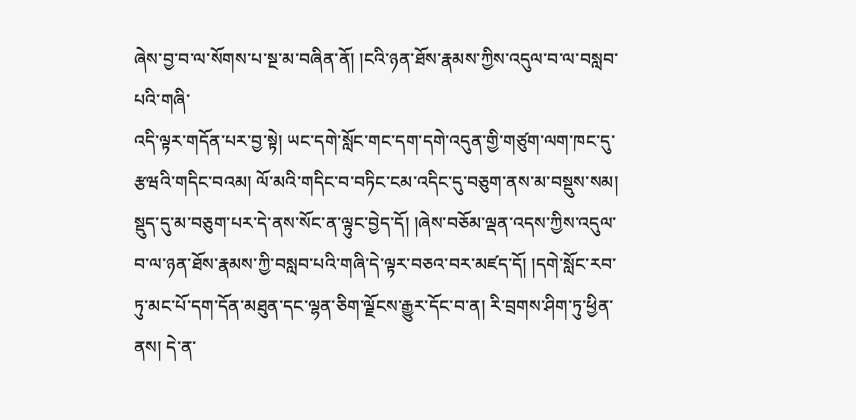ཞེས་བྱ་བ་ལ་སོགས་པ་སྔ་མ་བཞིན་ནོ། །ངའི་ཉན་ཐོས་རྣམས་ཀྱིས་འདུལ་བ་ལ་བསླབ་པའི་གཞི་
འདི་ལྟར་གདོན་པར་བྱ་སྟེ། ཡང་དགེ་སློང་གང་དག་དགེ་འདུན་གྱི་གཙུག་ལག་ཁང་དུ་རྩཝའི་གདིང་བའམ། ལོ་མའི་གདིང་བ་བཏིང་ངམ་འདིང་དུ་བཅུག་ནས་མ་བསྡུས་སམ། སྡུད་དུ་མ་བཅུག་པར་དེ་ནས་སོང་ན་ལྟུང་བྱེད་དོ། །ཞེས་བཅོམ་ལྡན་འདས་ཀྱིས་འདུལ་བ་ལ་ཉན་ཐོས་རྣམས་ཀྱི་བསླབ་པའི་གཞི་དེ་ལྟར་བཅའ་བར་མཛད་དོ། །དགེ་སློང་རབ་ཏུ་མང་པོ་དག་དོན་མཐུན་དང་ལྷན་ཅིག་ལྗོངས་རྒྱུར་དོང་བ་ན། རི་བྲགས་ཤིག་ཏུ་ཕྱིན་ནས། དེ་ན་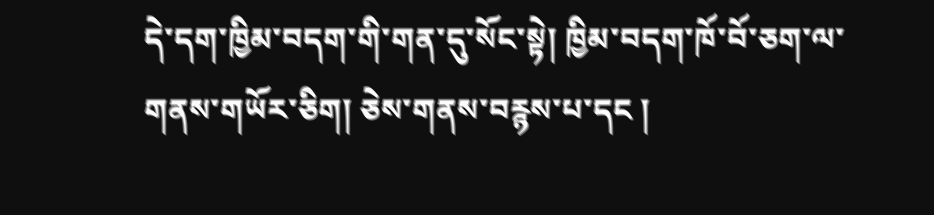དེ་དག་ཁྱིམ་བདག་གི་གན་དུ་སོང་སྟེ། ཁྱིམ་བདག་ཁོ་བོ་ཅག་ལ་གནས་གཡོར་ཅིག། ཅེས་གནས་བརྙས་པ་དང །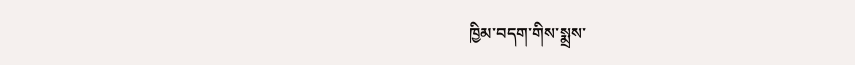ཁྱིམ་བདག་གིས་སྨྲས་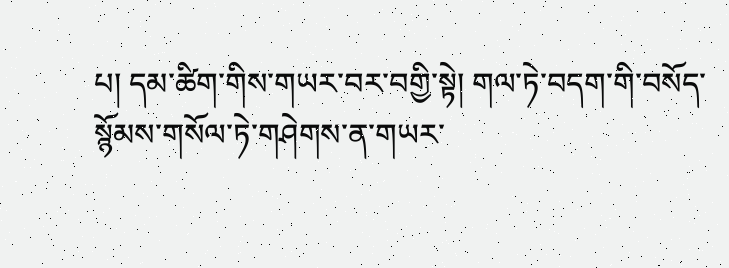པ། དམ་ཚིག་གིས་གཡར་བར་བགྱི་སྟེ། གལ་ཏེ་བདག་གི་བསོད་སྙོམས་གསོལ་ཏེ་གཤེགས་ན་གཡར་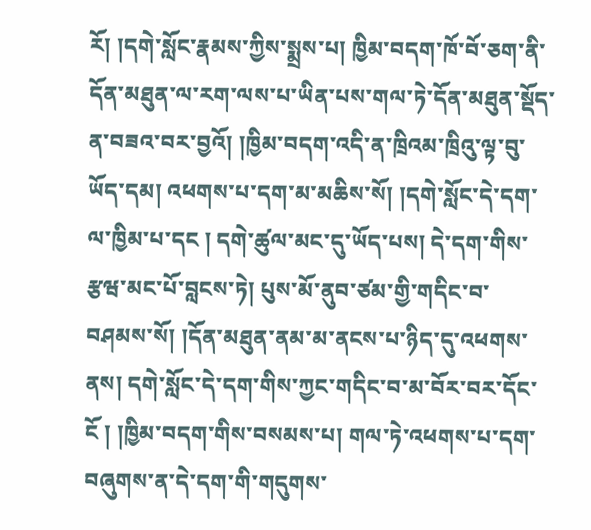རོ། །དགེ་སློང་རྣམས་ཀྱིས་སྨྲས་པ། ཁྱིམ་བདག་ཁོ་བོ་ཅག་ནི་དོན་མཐུན་ལ་རག་ལས་པ་ཡིན་པས་གལ་ཏེ་དོན་མཐུན་སྡོད་ན་བཟའ་བར་བྱའོ། །ཁྱིམ་བདག་འདི་ན་ཁྲིའམ་ཁྲིའུ་ལྟ་བུ་ཡོད་དམ། འཕགས་པ་དག་མ་མཆིས་སོ། །དགེ་སློང་དེ་དག་ལ་ཁྱིམ་པ་དང ། དགེ་ཚུལ་མང་དུ་ཡོད་པས། དེ་དག་གིས་རྩཝ་མང་པོ་བླངས་ཏེ། པུས་མོ་ནུབ་ཙམ་གྱི་གདིང་བ་བཤམས་སོ། །དོན་མཐུན་ནམ་མ་ནངས་པ་ཉིད་དུ་འཕགས་ནས། དགེ་སློང་དེ་དག་གིས་ཀྱང་གདིང་བ་མ་བོར་བར་དོང་ངོ ། །ཁྱིམ་བདག་གིས་བསམས་པ། གལ་ཏེ་འཕགས་པ་དག་བཞུགས་ན་དེ་དག་གི་གདུགས་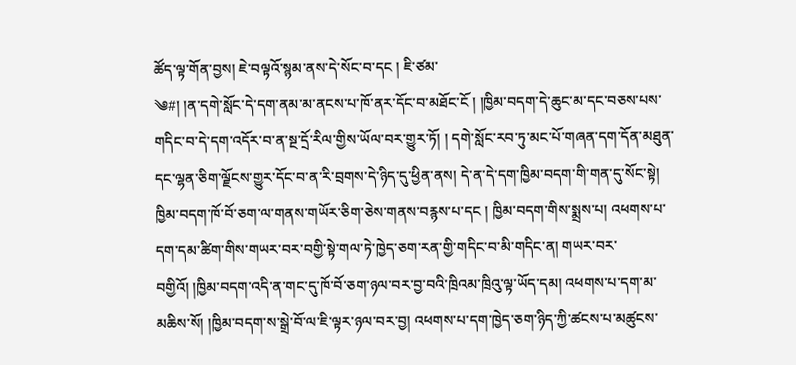ཚོད་ལྟ་གོན་བྱས། ཇེ་བལྟའོ་སྙམ་ནས་དེ་སོང་བ་དང ། ཇི་ཙམ་
༄#། །ན་དགེ་སློང་དེ་དག་ནམ་མ་ནངས་པ་ཁོ་ནར་དོང་བ་མཐོང་ངོ ། །ཁྱིམ་བདག་དེ་ཆུང་མ་དང་བཅས་པས་གདིང་བ་དེ་དག་འདོར་བ་ན་སྔ་དྲོ་རིལ་གྱིས་ཡོལ་བར་གྱུར་ཏོ། ། དགེ་སློང་རབ་ཏུ་མང་པོ་གཞན་དག་དོན་མཐུན་དང་ལྷན་ཅིག་ལྗོངས་གྱུར་དོང་བ་ན་རི་བྲགས་དེ་ཉིད་དུ་ཕྱིན་ནས། དེ་ན་དེ་དག་ཁྱིམ་བདག་གི་གན་དུ་སོང་སྟེ། ཁྱིམ་བདག་ཁོ་བོ་ཅག་ལ་གནས་གཡོར་ཅིག་ཅེས་གནས་བརྙས་པ་དང ། ཁྱིམ་བདག་གིས་སྨྲས་པ། འཕགས་པ་དག་དམ་ཚིག་གིས་གཡར་བར་བགྱི་སྟེ་གལ་ཏེ་ཁྱེད་ཅག་རན་གྱི་གདིང་བ་མི་གདིང་ན། གཡར་བར་བགྱིའོ། །ཁྱིམ་བདག་འདི་ན་གང་དུ་ཁོ་བོ་ཅག་ཉལ་བར་བྱ་བའི་ཁྲིའམ་ཁྲིའུ་ལྟ་ཡོད་དམ། འཕགས་པ་དག་མ་མཆིས་སོ། །ཁྱིམ་བདག་ས་སྒྲེ་བོ་ལ་ཇི་ལྟར་ཉལ་བར་བྱ། འཕགས་པ་དག་ཁྱེད་ཅག་ཉིད་ཀྱི་ཚངས་པ་མཚུངས་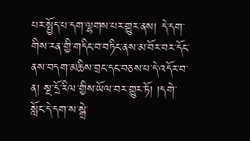པར་སྤྱོད་པ་དག་ལྷགས་པར་གྱུར་ནས། དེ་དག་གིས་རན་གྱི་གདིང་བ་བཏིང་ནས་མ་བོར་བར་དོང་ནས་བདག་མཆིས་བྲང་དང་བཅས་པ་དེ་འདོར་བ་ན། སྔ་དྲོ་རིལ་གྱིས་ཡོལ་བར་གྱུར་ཏོ། །དགེ་སློང་དེ་དག་ས་སྒྲེ་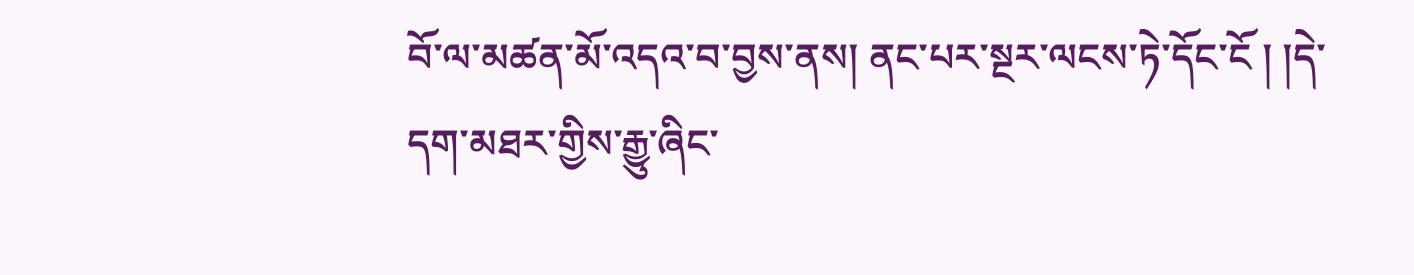བོ་ལ་མཚན་མོ་འདའ་བ་བྱས་ནས། ནང་པར་སྔར་ལངས་ཏེ་དོང་ངོ ། །དེ་དག་མཐར་གྱིས་རྒྱུ་ཞིང་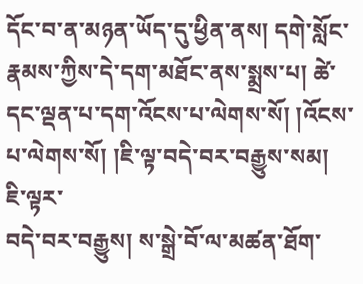དོང་བ་ན་མཉན་ཡོད་དུ་ཕྱིན་ནས། དགེ་སློང་རྣམས་ཀྱིས་དེ་དག་མཐོང་ནས་སྨྲས་པ། ཚེ་དང་ལྡན་པ་དག་འོངས་པ་ལེགས་སོ། །འོངས་པ་ལེགས་སོ། །ཇི་ལྟ་བདེ་བར་བརྒྱུས་སམ། ཇི་ལྟར་
བདེ་བར་བརྒྱུས། ས་སྒྲེ་བོ་ལ་མཚན་ཐོག་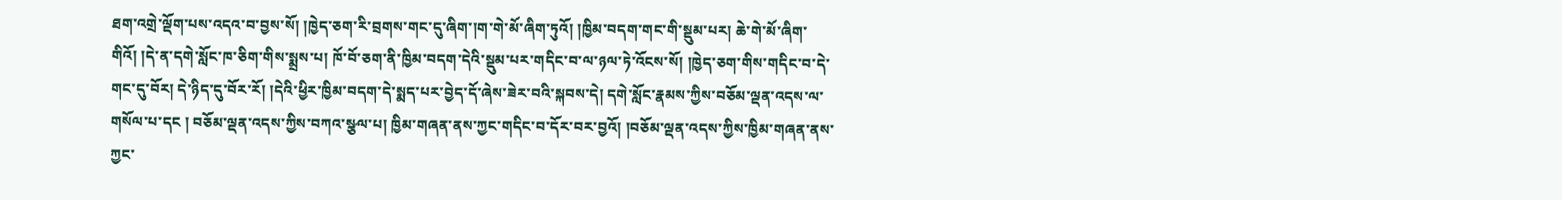ཐག་འགྲེ་ལྡོག་པས་འདའ་བ་བྱས་སོ། །ཁྱེད་ཅག་རི་བྲགས་གང་དུ་ཞིག་།ག་གེ་མོ་ཞིག་ཏུའོ། །ཁྱིམ་བདག་གང་གི་སྡུམ་པར། ཆེ་གེ་མོ་ཞིག་གིའོ། །དེ་ན་དགེ་སློང་ཁ་ཅིག་གིས་སྨྲས་པ། ཁོ་བོ་ཅག་ནི་ཁྱིམ་བདག་དེའི་སྡུམ་པར་གདིང་བ་ལ་ཉལ་ཏེ་འོངས་སོ། །ཁྱེད་ཅག་གིས་གདིང་བ་དེ་གང་དུ་བོར། དེ་ཉིད་དུ་བོར་རོ། །དེའི་ཕྱིར་ཁྱིམ་བདག་དེ་སྨད་པར་བྱེད་དོ་ཞེས་ཟེར་བའི་སྐབས་དེ། དགེ་སློང་རྣམས་ཀྱིས་བཅོམ་ལྡན་འདས་ལ་གསོལ་པ་དང ། བཅོམ་ལྡན་འདས་ཀྱིས་བཀའ་སྩལ་པ། ཁྱིམ་གཞན་ནས་ཀྱང་གདིང་བ་དོར་བར་བྱའོ། །བཅོམ་ལྡན་འདས་ཀྱིས་ཁྱིམ་གཞན་ནས་ཀྱང་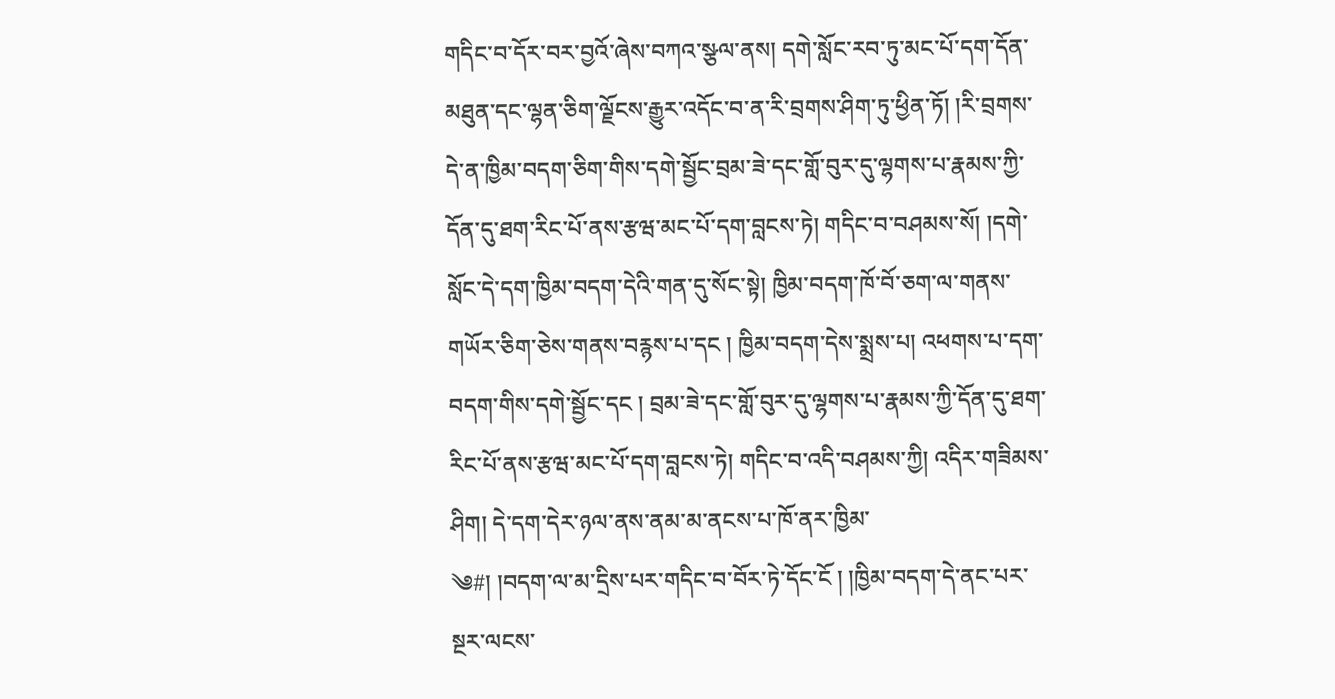གདིང་བ་དོར་བར་བྱའོ་ཞེས་བཀའ་སྩལ་ནས། དགེ་སློང་རབ་ཏུ་མང་པོ་དག་དོན་མཐུན་དང་ལྷན་ཅིག་ལྗོངས་རྒྱུར་འདོང་བ་ན་རི་བྲགས་ཤིག་ཏུ་ཕྱིན་ཏོ། །རི་བྲགས་དེ་ན་ཁྱིམ་བདག་ཅིག་གིས་དགེ་སྦྱོང་བྲམ་ཟེ་དང་གློ་བུར་དུ་ལྷགས་པ་རྣམས་ཀྱི་དོན་དུ་ཐག་རིང་པོ་ནས་རྩཝ་མང་པོ་དག་བླངས་ཏེ། གདིང་བ་བཤམས་སོ། །དགེ་སློང་དེ་དག་ཁྱིམ་བདག་དེའི་གན་དུ་སོང་སྟེ། ཁྱིམ་བདག་ཁོ་བོ་ཅག་ལ་གནས་གཡོར་ཅིག་ཅེས་གནས་བརྙས་པ་དང ། ཁྱིམ་བདག་དེས་སྨྲས་པ། འཕགས་པ་དག་བདག་གིས་དགེ་སྦྱོང་དང ། བྲམ་ཟེ་དང་གློ་བུར་དུ་ལྷགས་པ་རྣམས་ཀྱི་དོན་དུ་ཐག་རིང་པོ་ནས་རྩཝ་མང་པོ་དག་བླངས་ཏེ། གདིང་བ་འདི་བཤམས་ཀྱི། འདིར་གཟིམས་ཤིག། དེ་དག་དེར་ཉལ་ནས་ནམ་མ་ནངས་པ་ཁོ་ནར་ཁྱིམ་
༄#། །བདག་ལ་མ་དྲིས་པར་གདིང་བ་བོར་ཏེ་དོང་ངོ ། །ཁྱིམ་བདག་དེ་ནང་པར་སྔར་ལངས་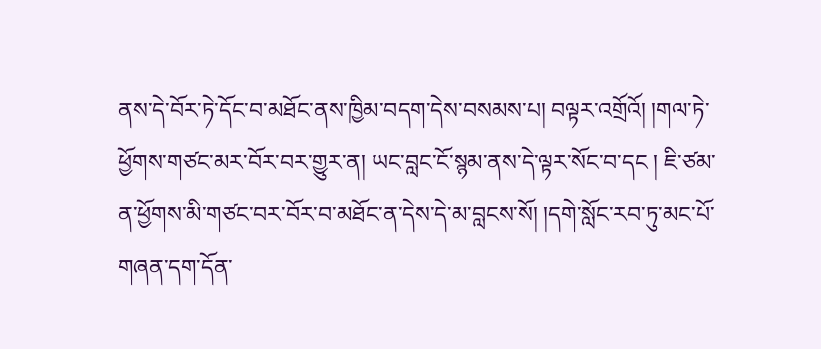ནས་དེ་བོར་ཏེ་དོང་བ་མཐོང་ནས་ཁྱིམ་བདག་དེས་བསམས་པ། བལྟར་འགྲོའོ། །གལ་ཏེ་ཕྱོགས་གཙང་མར་བོར་བར་གྱུར་ན། ཡང་བླང་ངོ་སྙམ་ནས་དེ་ལྟར་སོང་བ་དང ། ཇི་ཙམ་ན་ཕྱོགས་མི་གཙང་བར་བོར་བ་མཐོང་ན་དེས་དེ་མ་བླངས་སོ། །དགེ་སློང་རབ་ཏུ་མང་པོ་གཞན་དག་དོན་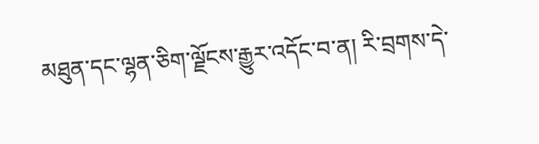མཐུན་དང་ལྷན་ཅིག་ལྗོངས་རྒྱུར་འདོང་བ་ན། རི་བྲགས་དེ་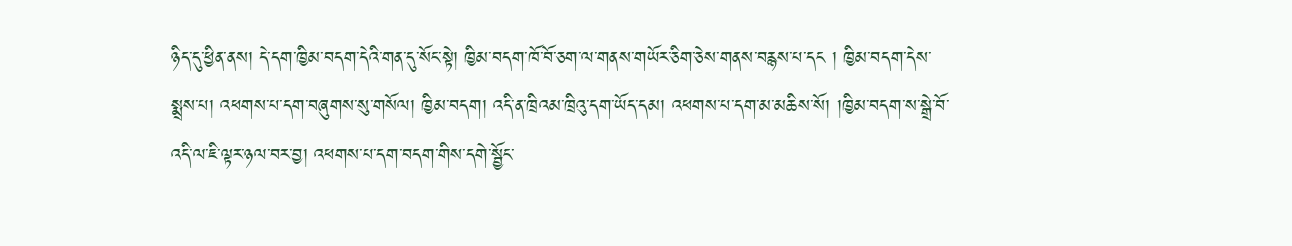ཉིད་དུ་ཕྱིན་ནས། དེ་དག་ཁྱིམ་བདག་དེའི་གན་དུ་སོང་སྟེ། ཁྱིམ་བདག་ཁོ་བོ་ཅག་ལ་གནས་གཡོར་ཅིག་ཅེས་གནས་བརྙས་པ་དང ། ཁྱིམ་བདག་དེས་སྨྲས་པ། འཕགས་པ་དག་བཞུགས་སུ་གསོལ། ཁྱིམ་བདག། འདི་ན་ཁྲིའམ་ཁྲིའུ་དག་ཡོད་དམ། འཕགས་པ་དག་མ་མཆིས་སོ། །ཁྱིམ་བདག་ས་སྒྲེ་བོ་འདི་ལ་ཇི་ལྟར་ཉལ་བར་བྱ། འཕགས་པ་དག་བདག་གིས་དགེ་སྦྱོང་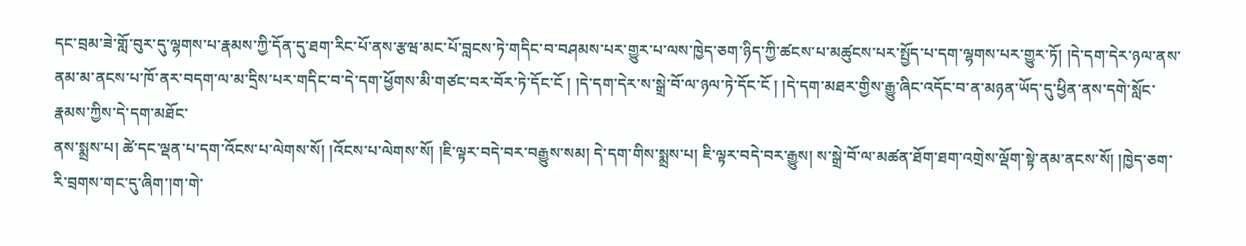དང་བྲམ་ཟེ་གློ་བུར་དུ་ལྷགས་པ་རྣམས་ཀྱི་དོན་དུ་ཐག་རིང་པོ་ནས་རྩཝ་མང་པོ་བླངས་ཏེ་གདིང་བ་བཤམས་པར་གྱུར་པ་ལས་ཁྱེད་ཅག་ཉིད་ཀྱི་ཚངས་པ་མཚུངས་པར་སྤྱོད་པ་དག་ལྷགས་པར་གྱུར་ཏོ། །དེ་དག་དེར་ཉལ་ནས་ནམ་མ་ནངས་པ་ཁོ་ནར་བདག་ལ་མ་དྲིས་པར་གདིང་བ་དེ་དག་ཕྱོགས་མི་གཙང་བར་བོར་ཏེ་དོང་ངོ ། །དེ་དག་དེར་ས་སྒྲེ་བོ་ལ་ཉལ་ཏེ་དོང་ངོ ། །དེ་དག་མཐར་གྱིས་རྒྱུ་ཞིང་འདོང་བ་ན་མཉན་ཡོད་དུ་ཕྱིན་ནས་དགེ་སློང་རྣམས་ཀྱིས་དེ་དག་མཐོང་
ནས་སྨྲས་པ། ཚེ་དང་ལྡན་པ་དག་འོངས་པ་ལེགས་སོ། །འོངས་པ་ལེགས་སོ། །ཇི་ལྟར་བདེ་བར་བརྒྱུས་སམ། དེ་དག་གིས་སྨྲས་པ། ཇི་ལྟར་བདེ་བར་རྒྱུས། ས་སྒྲེ་བོ་ལ་མཚན་ཐོག་ཐག་འགྲེས་ལྡོག་སྟེ་ནམ་ནངས་སོ། །ཁྱེད་ཅག་རི་བྲགས་གང་དུ་ཞིག་།ག་གེ་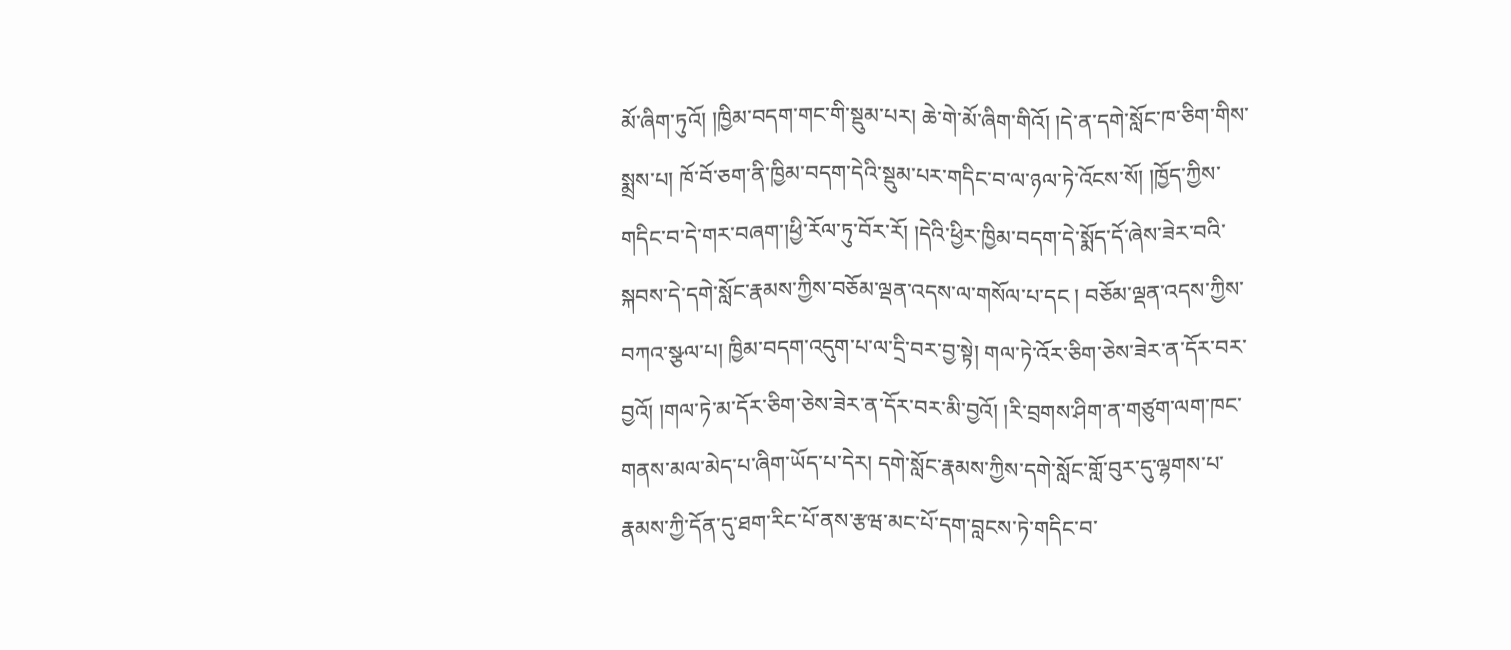མོ་ཞིག་ཏུའོ། །ཁྱིམ་བདག་གང་གི་སྡུམ་པར། ཆེ་གེ་མོ་ཞིག་གིའོ། །དེ་ན་དགེ་སློང་ཁ་ཅིག་གིས་སྨྲས་པ། ཁོ་བོ་ཅག་ནི་ཁྱིམ་བདག་དེའི་སྡུམ་པར་གདིང་བ་ལ་ཉལ་ཏེ་འོངས་སོ། །ཁྱོད་ཀྱིས་གདིང་བ་དེ་གར་བཞག་།ཕྱི་རོལ་ཏུ་བོར་རོ། །དེའི་ཕྱིར་ཁྱིམ་བདག་དེ་སྨོད་དོ་ཞེས་ཟེར་བའི་སྐབས་དེ་དགེ་སློང་རྣམས་ཀྱིས་བཅོམ་ལྡན་འདས་ལ་གསོལ་པ་དང ། བཅོམ་ལྡན་འདས་ཀྱིས་བཀའ་སྩལ་པ། ཁྱིམ་བདག་འདུག་པ་ལ་དྲི་བར་བྱ་སྟེ། གལ་ཏེ་འོར་ཅིག་ཅེས་ཟེར་ན་དོར་བར་བྱའོ། །གལ་ཏེ་མ་དོར་ཅིག་ཅེས་ཟེར་ན་དོར་བར་མི་བྱའོ། །རི་བྲགས་ཤིག་ན་གཙུག་ལག་ཁང་གནས་མལ་མེད་པ་ཞིག་ཡོད་པ་དེར། དགེ་སློང་རྣམས་ཀྱིས་དགེ་སློང་གློ་བུར་དུ་ལྷགས་པ་རྣམས་ཀྱི་དོན་དུ་ཐག་རིང་པོ་ནས་རྩཝ་མང་པོ་དག་བླངས་ཏེ་གདིང་བ་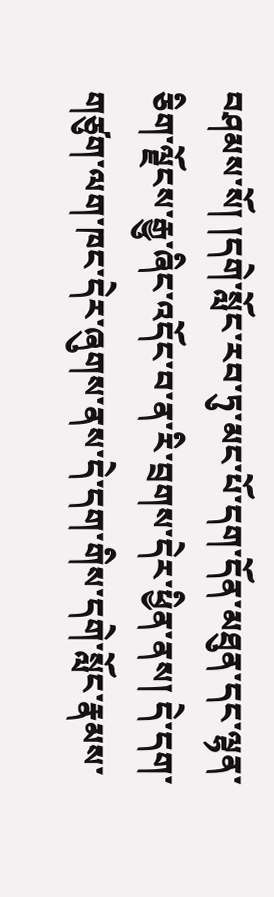བཤམས་སོ། །དགེ་སློང་རབ་ཏུ་མང་པོ་དག་དོན་མཐུན་དང་ལྷན་ཅིག་ལྗོངས་རྒྱུ་ཞིང་འདོང་བ་ན་རི་བྲགས་དེར་ཕྱིན་ནས། དེ་དག་གཙུག་ལག་ཁང་དེར་ཞུགས་ནས་དེ་དག་གིས་དགེ་སློང་རྣམས་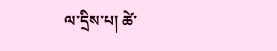ལ་དྲིས་པ། ཚེ་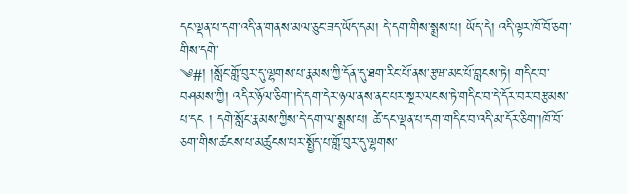དང་ལྡན་པ་དག་འདི་ན་གནས་མལ་ཅུང་ཟད་ཡོད་དམ། དེ་དག་གིས་སྨྲས་པ། ཡོད་དེ། འདི་ལྟར་ཁོ་བོ་ཅག་གིས་དགེ་
༄#། །སློང་གློ་བུར་དུ་ལྷགས་པ་རྣམས་ཀྱི་དོན་དུ་ཐག་རིང་པོ་ནས་རྩཝ་མང་པོ་བླངས་ཏེ། གདིང་བ་བཤམས་ཀྱི། འདིར་ཉོལ་ཅིག་།དེ་དག་དེར་ཉལ་ནས་ནང་པར་སྔར་ལངས་ཏེ་གདིང་བ་དེ་དོར་བར་བརྩམས་པ་དང ། དགེ་སློང་རྣམས་ཀྱིས་དེ་དག་ལ་སྨྲས་པ། ཚེ་དང་ལྡན་པ་དག་གདིང་བ་འདི་མ་དོར་ཅིག་།ཁོ་བོ་ཅག་གིས་ཚངས་པ་མཚུངས་པར་སྤྱོད་པ་གློ་བུར་དུ་ལྷགས་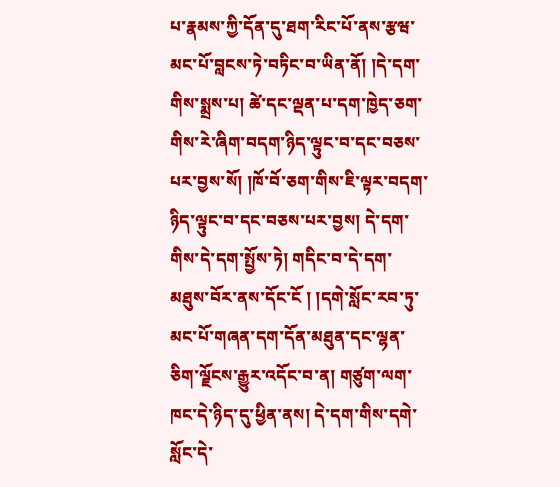པ་རྣམས་ཀྱི་དོན་དུ་ཐག་རིང་པོ་ནས་རྩཝ་མང་པོ་བླངས་ཏེ་བཏིང་བ་ཡིན་ནོ། །དེ་དག་གིས་སྨྲས་པ། ཚེ་དང་ལྡན་པ་དག་ཁྱེད་ཅག་གིས་རེ་ཞིག་བདག་ཉིད་ལྟུང་བ་དང་བཅས་པར་བྱས་སོ། །ཁོ་བོ་ཅག་གིས་ཇི་ལྟར་བདག་ཉིད་ལྟུང་བ་དང་བཅས་པར་བྱས། དེ་དག་གིས་དེ་དག་སྤྱོས་ཏེ། གདིང་བ་དེ་དག་མཐུས་བོར་ནས་དོང་ངོ ། །དགེ་སློང་རབ་ཏུ་མང་པོ་གཞན་དག་དོན་མཐུན་དང་ལྷན་ཅིག་ལྗོངས་རྒྱུར་འདོང་བ་ན། གཙུག་ལག་ཁང་དེ་ཉིད་དུ་ཕྱིན་ནས། དེ་དག་གིས་དགེ་སློང་དེ་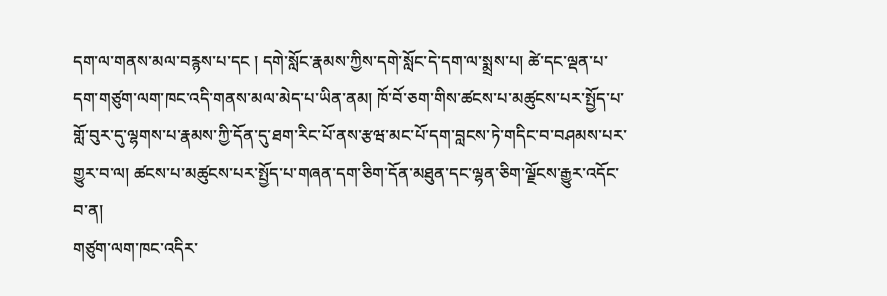དག་ལ་གནས་མལ་བརྙས་པ་དང ། དགེ་སློང་རྣམས་ཀྱིས་དགེ་སློང་དེ་དག་ལ་སྨྲས་པ། ཚེ་དང་ལྡན་པ་དག་གཙུག་ལག་ཁང་འདི་གནས་མལ་མེད་པ་ཡིན་ནམ། ཁོ་བོ་ཅག་གིས་ཚངས་པ་མཚུངས་པར་སྤྱོད་པ་གློ་བུར་དུ་ལྷགས་པ་རྣམས་ཀྱི་དོན་དུ་ཐག་རིང་པོ་ནས་རྩཝ་མང་པོ་དག་བླངས་ཏེ་གདིང་བ་བཤམས་པར་གྱུར་བ་ལ། ཚངས་པ་མཚུངས་པར་སྤྱོད་པ་གཞན་དག་ཅིག་དོན་མཐུན་དང་ལྷན་ཅིག་ལྗོངས་རྒྱུར་འདོང་བ་ན།
གཙུག་ལག་ཁང་འདིར་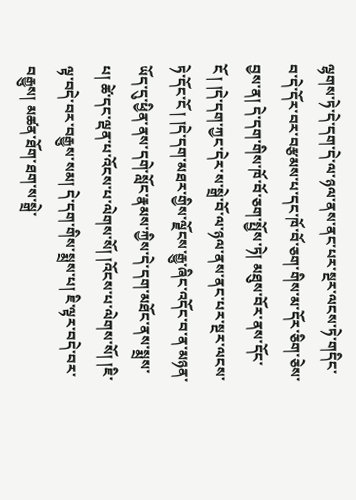ལྷགས་ཏེ་དེ་དག་དེ་ལ་ཉལ་ནས་ནང་པར་སྔར་ལངས་ཏེ་གདིང་བ་དེ་དོར་བར་བརྩམས་པ་དང་ཁོ་བོ་ཅག་གིས་མ་དོར་ཅིག་ཅེས་བྱས་ན། དེ་དག་གིས་ཁོ་བོ་ཅག་སྤྱོས་ཏེ། མཐུས་བོར་ནས་དོང་ངོ ། །དེ་དག་ཀྱང་དེར་ས་སྒྲེ་བོ་ལ་ཉལ་ནས་ནང་པར་སྔར་ལངས་ཏེ་དོང་ངོ ། །དེ་དག་མཐར་གྱིས་ལྗོངས་རྒྱུ་ཞིང་འདོང་བ་ན་མཉན་ཡོད་དུ་ཕྱིན་ནས་དགེ་སློང་རྣམས་ཀྱིས་དེ་དག་མཐོང་ནས་སྨྲས་པ། ཚེ་དང་ལྡན་པ་འོངས་པ་ལེགས་སོ། །འོངས་པ་ལེགས་སོ། །ཇི་ལྟ་བདེ་བར་བརྒྱུས་སམ། དེ་དག་གིས་སྨྲས་པ། ཇི་ལྟར་བདེ་བར་བརྒྱུས། མཚན་ཐོག་ཐག་ས་སྒྲེ་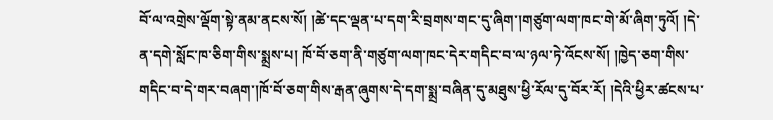བོ་ལ་འགྲེས་ལྡོག་སྟེ་ནམ་ནངས་སོ། །ཚེ་དང་ལྡན་པ་དག་རི་བྲགས་གང་དུ་ཞིག་།གཙུག་ལག་ཁང་གེ་མོ་ཞིག་ཏུའོ། །དེ་ན་དགེ་སློང་ཁ་ཅིག་གིས་སྨྲས་པ། ཁོ་བོ་ཅག་ནི་གཙུག་ལག་ཁང་དེར་གདིང་བ་ལ་ཉལ་ཏེ་འོངས་སོ། །ཁྱེད་ཅག་གིས་གདིང་བ་དེ་གར་བཞག་།ཁོ་བོ་ཅག་གིས་རྒན་ཞུགས་དེ་དག་སྨྲ་བཞིན་དུ་མཐུས་ཕྱི་རོལ་དུ་བོར་རོ། །དེའི་ཕྱིར་ཚངས་པ་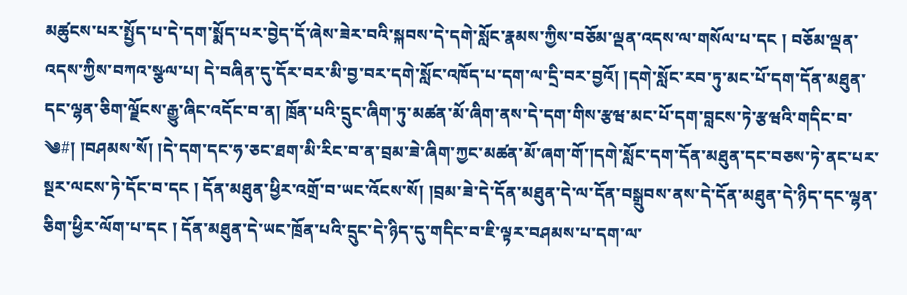མཚུངས་པར་སྤྱོད་པ་དེ་དག་སྨོད་པར་བྱེད་དོ་ཞེས་ཟེར་བའི་སྐབས་དེ་དགེ་སློང་རྣམས་ཀྱིས་བཅོམ་ལྡན་འདས་ལ་གསོལ་པ་དང ། བཅོམ་ལྡན་འདས་ཀྱིས་བཀའ་སྩལ་པ། དེ་བཞིན་དུ་དོར་བར་མི་བྱ་བར་དགེ་སློང་འཁོད་པ་དག་ལ་དྲི་བར་བྱའོ། །དགེ་སློང་རབ་ཏུ་མང་པོ་དག་དོན་མཐུན་དང་ལྷན་ཅིག་ལྗོངས་རྒྱུ་ཞིང་འདོང་བ་ན། ཁྲོན་པའི་དྲུང་ཞིག་ཏུ་མཚན་མོ་ཞིག་ནས་དེ་དག་གིས་རྩཝ་མང་པོ་དག་བླངས་ཏེ་རྩཝའི་གདིང་བ་
༄#། །བཤམས་སོ། །དེ་དག་དང་ཧ་ཅང་ཐག་མི་རིང་བ་ན་བྲམ་ཟེ་ཞིག་ཀྱང་མཚན་མོ་ཞག་གོ་།དགེ་སློང་དག་དོན་མཐུན་དང་བཅས་ཏེ་ནང་པར་སྔར་ལངས་ཏེ་དོང་བ་དང ། དོན་མཐུན་ཕྱིར་འགྲོ་བ་ཡང་འོངས་སོ། །བྲམ་ཟེ་དེ་དོན་མཐུན་དེ་ལ་དོན་བསྒྲུབས་ནས་དེ་དོན་མཐུན་དེ་ཉིད་དང་ལྷན་ཅིག་ཕྱིར་ལོག་པ་དང ། དོན་མཐུན་དེ་ཡང་ཁྲོན་པའི་དྲུང་དེ་ཉིད་དུ་གདིང་བ་ཇི་ལྟར་བཤམས་པ་དག་ལ་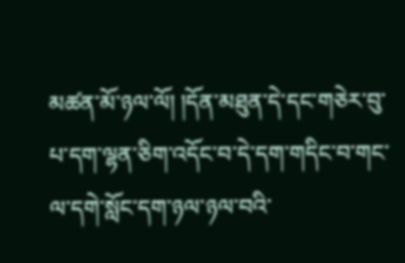མཚན་མོ་ཉལ་ལོ། །དོན་མཐུན་དེ་དང་གཅེར་བུ་པ་དག་ལྷན་ཅིག་འདོང་བ་དེ་དག་གདིང་བ་གང་ལ་དགེ་སློང་དག་ཉལ་ཉལ་བའི་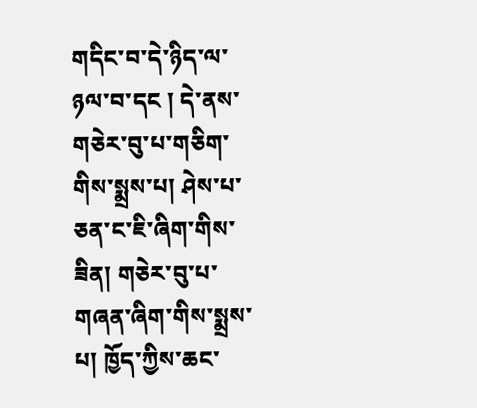གདིང་བ་དེ་ཉིད་ལ་ཉལ་བ་དང ། དེ་ནས་གཅེར་བུ་པ་གཅིག་གིས་སྨྲས་པ། ཤེས་པ་ཅན་ང་ཇི་ཞིག་གིས་ཟིན། གཅེར་བུ་པ་གཞན་ཞིག་གིས་སྨྲས་པ། ཁྱོད་ཀྱིས་ཆང་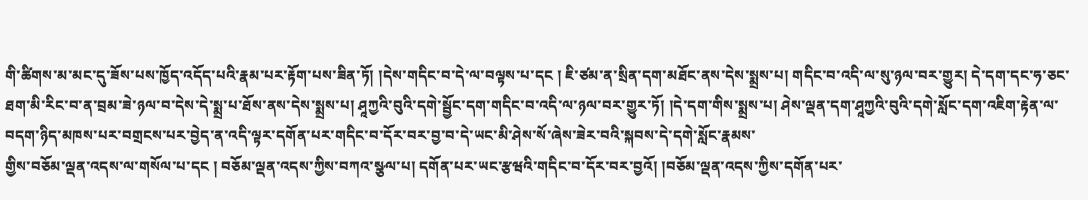གི་ཚིགས་མ་མང་དུ་ཟོས་པས་ཁྱོད་འདོད་པའི་རྣམ་པར་རྟོག་པས་ཟིན་ཏོ། །དེས་གདིང་བ་དེ་ལ་བལྟས་པ་དང ། ཇི་ཙམ་ན་སྲིན་དག་མཐོང་ནས་དེས་སྨྲས་པ། གདིང་བ་འདི་ལ་སུ་ཉལ་བར་གྱུར། དེ་དག་དང་ཧ་ཅང་ཐག་མི་རིང་བ་ན་བྲམ་ཟེ་ཉལ་བ་དེས་དེ་སྨྲ་པ་ཐོས་ནས་དེས་སྨྲས་པ། ཤཱཀྱའི་བུའི་དགེ་སྦྱོང་དག་གདིང་བ་འདི་ལ་ཉལ་བར་གྱུར་ཏོ། །དེ་དག་གིས་སྨྲས་པ། ཤེས་ལྡན་དག་ཤཱཀྱའི་བུའི་དགེ་སློང་དག་འཇིག་རྟེན་ལ་བདག་ཉིད་མཁས་པར་བགྲངས་པར་བྱེད་ན་འདི་ལྟར་དགོན་པར་གདིང་བ་དོར་བར་བྱ་བ་དེ་ཡང་མི་ཤེས་སོ་ཞེས་ཟེར་བའི་སྐབས་དེ་དགེ་སློང་རྣམས་
གྱིས་བཅོམ་ལྡན་འདས་ལ་གསོལ་པ་དང ། བཅོམ་ལྡན་འདས་ཀྱིས་བཀའ་སྩལ་པ། དགོན་པར་ཡང་རྩཝའི་གདིང་བ་དོར་བར་བྱའོ། །བཅོམ་ལྡན་འདས་ཀྱིས་དགོན་པར་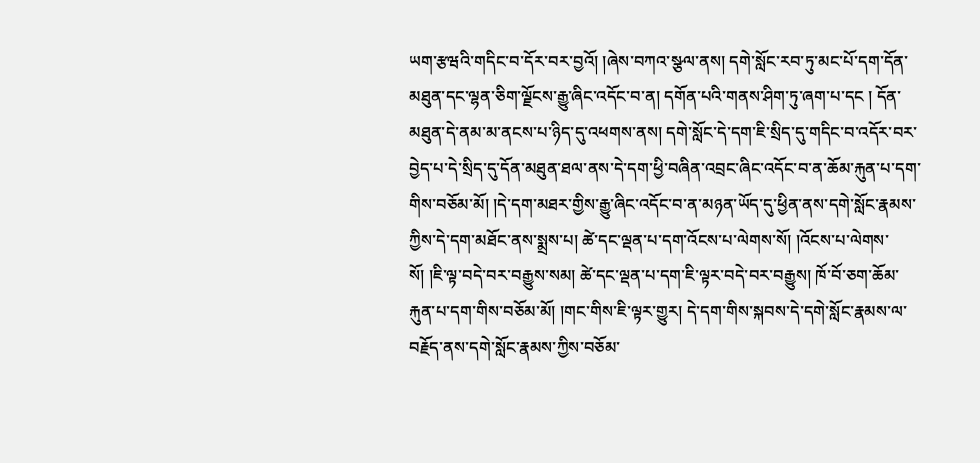ཡག་རྩཝའི་གདིང་བ་དོར་བར་བྱའོ། །ཞེས་བཀའ་སྩལ་ནས། དགེ་སློང་རབ་ཏུ་མང་པོ་དག་དོན་མཐུན་དང་ལྷན་ཅིག་ལྗོངས་རྒྱུ་ཞིང་འདོང་བ་ན། དགོན་པའི་གནས་ཤིག་ཏུ་ཞག་པ་དང ། དོན་མཐུན་དེ་ནམ་མ་ནངས་པ་ཉིད་དུ་འཕགས་ནས། དགེ་སློང་དེ་དག་ཇི་སྲིད་དུ་གདིང་བ་འདོར་བར་བྱེད་པ་དེ་སྲིད་དུ་དོན་མཐུན་ཐལ་ནས་དེ་དག་ཕྱི་བཞིན་འབྲང་ཞིང་འདོང་བ་ན་ཆོམ་རྐུན་པ་དག་གིས་བཅོམ་མོ། །དེ་དག་མཐར་གྱིས་རྒྱུ་ཞིང་འདོང་བ་ན་མཉན་ཡོད་དུ་ཕྱིན་ནས་དགེ་སློང་རྣམས་ཀྱིས་དེ་དག་མཐོང་ནས་སྨྲས་པ། ཚེ་དང་ལྡན་པ་དག་འོངས་པ་ལེགས་སོ། །འོངས་པ་ལེགས་སོ། །ཇི་ལྟ་བདེ་བར་བརྒྱུས་སམ། ཚེ་དང་ལྡན་པ་དག་ཇི་ལྟར་བདེ་བར་བརྒྱུས། ཁོ་བོ་ཅག་ཆོམ་རྐུན་པ་དག་གིས་བཅོམ་མོ། །གང་གིས་ཇི་ལྟར་གྱུར། དེ་དག་གིས་སྐབས་དེ་དགེ་སློང་རྣམས་ལ་བརྗོད་ནས་དགེ་སློང་རྣམས་ཀྱིས་བཅོམ་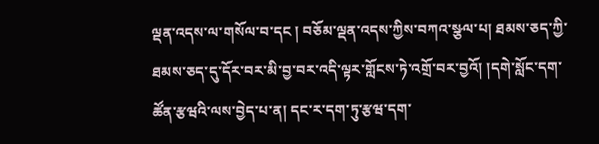ལྡན་འདས་ལ་གསོལ་བ་དང ། བཅོམ་ལྡན་འདས་ཀྱིས་བཀའ་སྩལ་པ། ཐམས་ཅད་ཀྱི་ཐམས་ཅད་དུ་དོར་བར་མི་བྱ་བར་འདི་ལྟར་གློངས་ཏེ་འགྲོ་བར་བྱའོ། །དགེ་སློང་དག་ཚོན་རྩཝའི་ལས་བྱེད་པ་ན། དང་ར་དག་ཏུ་རྩཝ་དག་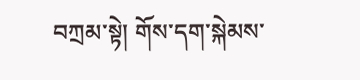བཀྲམ་སྟེ། གོས་དག་སྐེམས་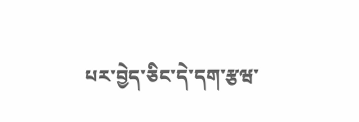པར་བྱེད་ཅིང་དེ་དག་རྩཝ་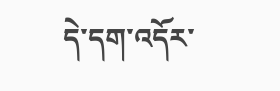དེ་དག་འདོར་